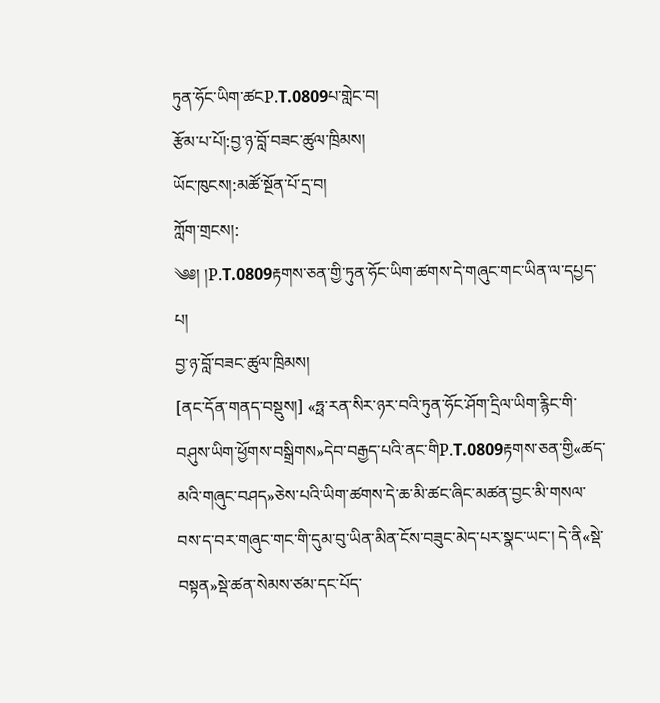ཏུན་ཧོང་ཡིག་ཚངP.T.0809པ་གླེང་བ།
རྩོམ་པ་པོ།:བྱ་ཉ་བློ་བཟང་ཚུལ་ཁྲིམས།
ཡོང་ཁུངས།:མཚོ་སྔོན་པོ་དྲ་བ།
ཀློག་གྲངས།:
༄༅། །P.T.0809རྟགས་ཅན་གྱི་ཏུན་ཧོང་ཡིག་ཚགས་དེ་གཞུང་གང་ཡིན་ལ་དཔྱད་པ།
བྱ་ཉ་བློ་བཟང་ཚུལ་ཁྲིམས།
[ནང་དོན་གནད་བསྡུས།] «ཧྥ་རན་སིར་ཉར་བའི་ཏུན་ཧོང་ཤོག་དྲིལ་ཡིག་རྙིང་གི་བཤུས་ཡིག་ཕྱོགས་བསྒྲིགས»དེབ་བརྒྱད་པའི་ནང་གིP.T.0809རྟགས་ཅན་གྱི«ཚད་མའི་གཞུང་བཤད»ཅེས་པའི་ཡིག་ཚགས་དེ་ཆ་མི་ཚང་ཞིང་མཚན་བྱང་མི་གསལ་བས་ད་བར་གཞུང་གང་གི་དུམ་བུ་ཡིན་མིན་ངོས་བཟུང་མེད་པར་སྣང་ཡང་། དེ་ནི«སྡེ་བསྟན»སྡེ་ཚན་སེམས་ཙམ་དང་པོད་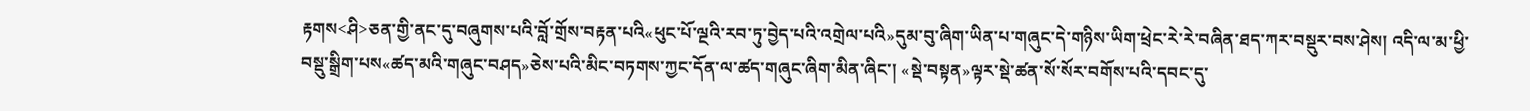རྟགས<ཤི>ཅན་གྱི་ནང་དུ་བཞུགས་པའི་བློ་གྲོས་བརྟན་པའི«ཕུང་པོ་ལྔའི་རབ་ཏུ་བྱེད་པའི་འགྲེལ་པའི»དུམ་བུ་ཞིག་ཡིན་པ་གཞུང་དེ་གཉིས་ཡིག་ཕྲེང་རེ་རེ་བཞིན་ཐད་ཀར་བསྡུར་བས་ཤེས། འདི་ལ་མ་ཕྱི་བསྡུ་སྒྲིག་པས«ཚད་མའི་གཞུང་བཤད»ཅེས་པའི་མིང་བཏགས་ཀྱང་དོན་ལ་ཚད་གཞུང་ཞིག་མིན་ཞིང་། «སྡེ་བསྟན»ལྟར་སྡེ་ཚན་སོ་སོར་བགོས་པའི་དབང་དུ་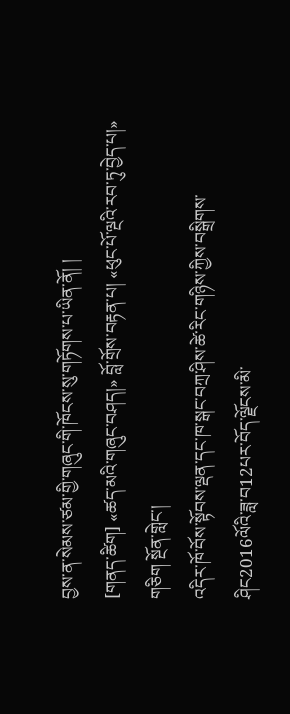བྱས་ན་སེམས་ཙམ་གྱི་གཞུང་གི་ཁོངས་སུ་གཏོགས་པ་ཡིན་ནོ། །
[གནད་ཚིག] «ཚད་མའི་གཞུང་བཤད།» བློ་གྲོས་བརྟན་པ། «ཕུང་པོ་ལྔའི་རབ་ཏུ་བྱེད་པ།»
གཅིག སྔོན་གླེང་།
འདིར་ཁོ་བོས་སྟོབས་ལྡན་དང་ཁ་སྒང་བཀྲ་ཤིས་ཚེ་རིང་གཉིས་ཀྱིས་བསྒྲིགས་ཤིང2016ལོའི་ཟླ་བ12པར་བོད་ལྗོངས་མི་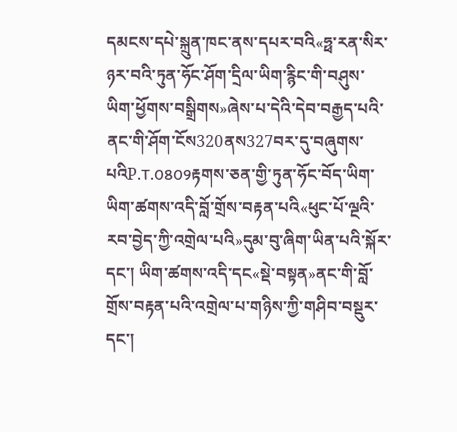དམངས་དཔེ་སྐྲུན་ཁང་ནས་དཔར་བའི«ཧྥ་རན་སིར་ཉར་བའི་ཏུན་ཧོང་ཤོག་དྲིལ་ཡིག་རྙིང་གི་བཤུས་ཡིག་ཕྱོགས་བསྒྲིགས»ཞེས་པ་དེའི་དེབ་བརྒྱད་པའི་ནང་གི་ཤོག་ངོས320ནས327བར་དུ་བཞུགས་པའིP.T.0809རྟགས་ཅན་གྱི་ཏུན་ཧོང་བོད་ཡིག་ཡིག་ཚགས་འདི་བློ་གྲོས་བརྟན་པའི«ཕུང་པོ་ལྔའི་རབ་བྱེད་ཀྱི་འགྲེལ་པའི»དུམ་བུ་ཞིག་ཡིན་པའི་སྐོར་དང་། ཡིག་ཚགས་འདི་དང«སྡེ་བསྟན»ནང་གི་བློ་གྲོས་བརྟན་པའི་འགྲེལ་པ་གཉིས་ཀྱི་གཤིབ་བསྡུར་དང་།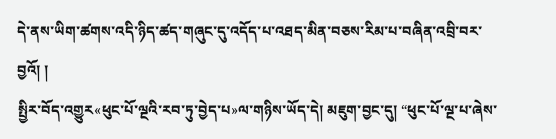དེ་ནས་ཡིག་ཚགས་འདི་ཉིད་ཚད་གཞུང་དུ་འདོད་པ་འཐད་མིན་བཅས་རིམ་པ་བཞིན་འབྲི་བར་བྱའོ། །
སྤྱིར་བོད་འགྱུར«ཕུང་པོ་ལྔའི་རབ་ཏུ་བྱེད་པ»ལ་གཉིས་ཡོད་དེ། མཇུག་བྱང་དུ། “ཕུང་པོ་ལྔ་པ་ཞེས་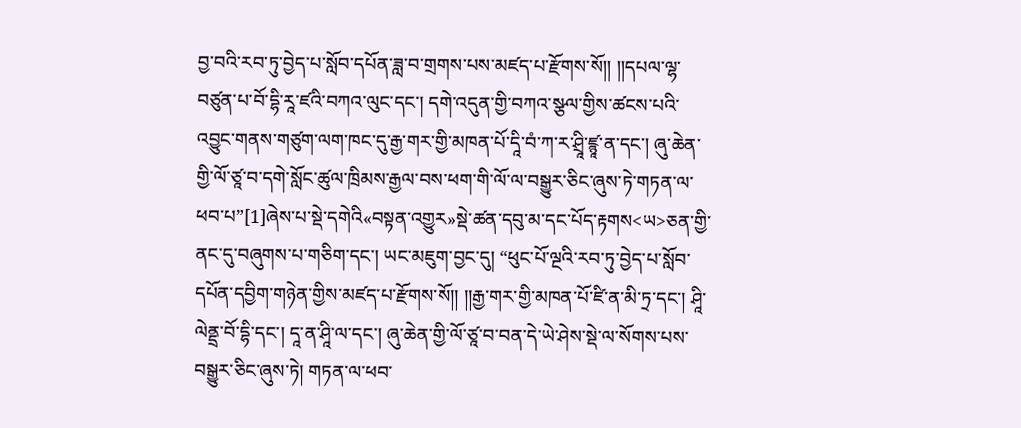བྱ་བའི་རབ་ཏུ་བྱེད་པ་སློབ་དཔོན་ཟླ་བ་གྲགས་པས་མཛད་པ་རྫོགས་སོ།། །།དཔལ་ལྷ་བཙུན་པ་བོ་དྷི་རཱ་ཛའི་བཀའ་ལུང་དང་། དགེ་འདུན་གྱི་བཀའ་སྩལ་གྱིས་ཚངས་པའི་འབྱུང་གནས་གཙུག་ལག་ཁང་དུ་རྒྱ་གར་གྱི་མཁན་པོ་དཱི་བཾ་ཀ་ར་ཤྲཱི་ཛྙཱ་ན་དང་། ཞུ་ཆེན་གྱི་ལོ་ཙཱ་བ་དགེ་སློང་ཚུལ་ཁྲིམས་རྒྱལ་བས་ཕག་གི་ལོ་ལ་བསྒྱུར་ཅིང་ཞུས་ཏེ་གཏན་ལ་ཕབ་པ”[1]ཞེས་པ་སྡེ་དགེའི«བསྟན་འགྱུར»སྡེ་ཚན་དབུ་མ་དང་པོད་རྟགས<ཡ>ཅན་གྱི་ནང་དུ་བཞུགས་པ་གཅིག་དང་། ཡང་མཇུག་བྱང་དུ། “ཕུང་པོ་ལྔའི་རབ་ཏུ་བྱེད་པ་སློབ་དཔོན་དབྱིག་གཉེན་གྱིས་མཛད་པ་རྫོགས་སོ།། །།རྒྱ་གར་གྱི་མཁན་པོ་ཛི་ན་མི་ཏྲ་དང་། ཤཱི་ལེནྡྲ་བོ་དྷི་དང་། དཱ་ན་ཤཱི་ལ་དང་། ཞུ་ཆེན་གྱི་ལོ་ཙཱ་བ་བན་དེ་ཡེ་ཤེས་སྡེ་ལ་སོགས་པས་བསྒྱུར་ཅིང་ཞུས་ཏེ། གཏན་ལ་ཕབ་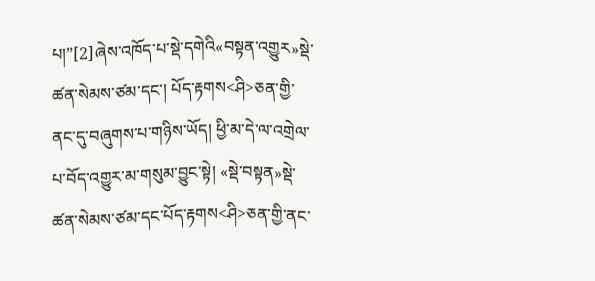པ།”[2]ཞེས་འཁོད་པ་སྡེ་དགེའི«བསྟན་འགྱུར»སྡེ་ཚན་སེམས་ཙམ་དང་། པོད་རྟགས<ཤི>ཅན་གྱི་ནང་དུ་བཞུགས་པ་གཉིས་ཡོད། ཕྱི་མ་དེ་ལ་འགྲེལ་པ་བོད་འགྱུར་མ་གསུམ་བྱུང་སྟེ། «སྡེ་བསྟན»སྡེ་ཚན་སེམས་ཙམ་དང་པོད་རྟགས<ཤི>ཅན་གྱི་ནང་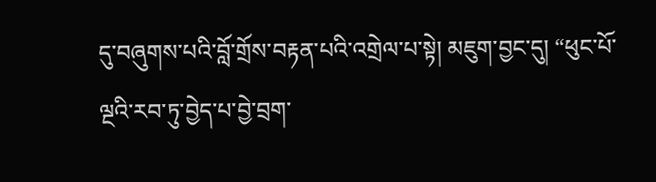དུ་བཞུགས་པའི་བློ་གྲོས་བརྟན་པའི་འགྲེལ་པ་སྟེ། མཇུག་བྱང་དུ། “ཕུང་པོ་ལྔའི་རབ་ཏུ་བྱེད་པ་བྱེ་བྲག་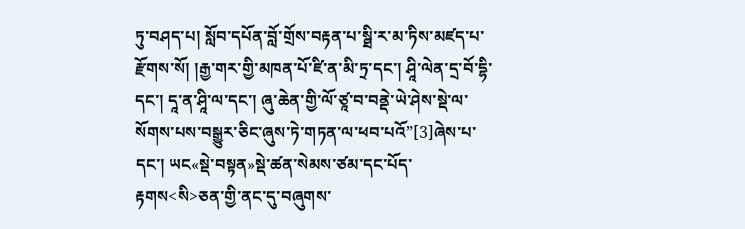ཏུ་བཤད་པ། སློབ་དཔོན་བློ་གྲོས་བརྟན་པ་སྠི་ར་མ་ཏིས་མཛད་པ་རྫོགས་སོ། །རྒྱ་གར་གྱི་མཁན་པོ་ཛི་ན་མི་ཏྲ་དང་། ཤཱི་ལེན་དྲ་བོ་དྷི་དང་། དཱ་ན་ཤཱི་ལ་དང་། ཞུ་ཆེན་གྱི་ལོ་ཙཱ་བ་བནྡེ་ཡེ་ཤེས་སྡེ་ལ་སོགས་པས་བསྒྱུར་ཅིང་ཞུས་ཏེ་གཏན་ལ་ཕབ་པའོ”[3]ཞེས་པ་དང་། ཡང«སྡེ་བསྟན»སྡེ་ཚན་སེམས་ཙམ་དང་པོད་རྟགས<སི>ཅན་གྱི་ནང་དུ་བཞུགས་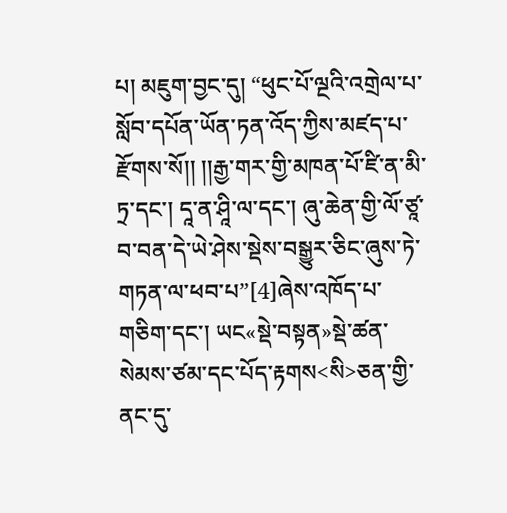པ། མཇུག་བྱང་དུ། “ཕུང་པོ་ལྔའི་འགྲེལ་པ་སློབ་དཔོན་ཡོན་ཏན་འོད་ཀྱིས་མཛད་པ་རྫོགས་སོ།། །།རྒྱ་གར་གྱི་མཁན་པོ་ཛི་ན་མི་ཏྲ་དང་། དཱ་ན་ཤཱི་ལ་དང་། ཞུ་ཆེན་གྱི་ལོ་ཙཱ་བ་བན་དེ་ཡེ་ཤེས་སྡེས་བསྒྱུར་ཅིང་ཞུས་ཏེ་གཏན་ལ་ཕབ་པ”[4]ཞེས་འཁོད་པ་གཅིག་དང་། ཡང«སྡེ་བསྟན»སྡེ་ཚན་སེམས་ཙམ་དང་པོད་རྟགས<སི>ཅན་གྱི་ནང་དུ་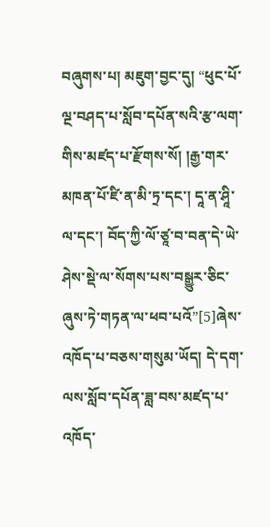བཞུགས་པ། མཇུག་བྱང་དུ། “ཕུང་པོ་ལྔ་བཤད་པ་སློབ་དཔོན་སའི་རྩ་ལག་གིས་མཛད་པ་རྫོགས་སོ། །རྒྱ་གར་མཁན་པོ་ཛི་ན་མི་ཏྲ་དང་། དཱ་ན་ཤཱི་ལ་དང་། བོད་ཀྱི་ལོ་ཙཱ་བ་བན་དེ་ཡེ་ཤེས་སྡེ་ལ་སོགས་པས་བསྒྱུར་ཅིང་ཞུས་ཏེ་གཏན་ལ་ཕབ་པའོ”[5]ཞེས་འཁོད་པ་བཅས་གསུམ་ཡོད། དེ་དག་ལས་སློབ་དཔོན་ཟླ་བས་མཛད་པ་འཁོད་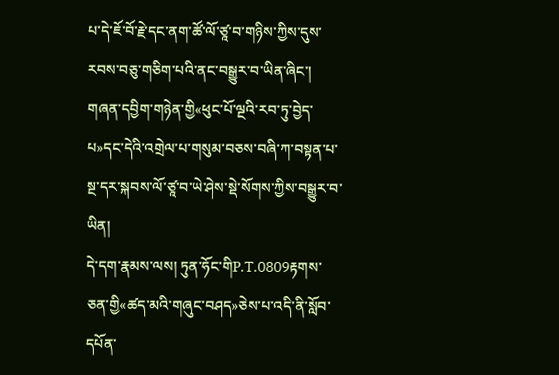པ་དེ་ཇོ་བོ་རྗེ་དང་ནག་ཚོ་ལོ་ཙཱ་བ་གཉིས་ཀྱིས་དུས་རབས་བཅུ་གཅིག་པའི་ནང་བསྒྱུར་བ་ཡིན་ཞིང་། གཞན་དབྱིག་གཉེན་གྱི«ཕུང་པོ་ལྔའི་རབ་ཏུ་བྱེད་པ»དང་དེའི་འགྲེལ་པ་གསུམ་བཅས་བཞི་ཀ་བསྟན་པ་སྔ་དར་སྐབས་ལོ་ཙཱ་བ་ཡེ་ཤེས་སྡེ་སོགས་ཀྱིས་བསྒྱུར་བ་ཡིན།
དེ་དག་རྣམས་ལས། ཏུན་ཧོང་གིP.T.0809རྟགས་ཅན་གྱི«ཚད་མའི་གཞུང་བཤད»ཅེས་པ་འདི་ནི་སློབ་དཔོན་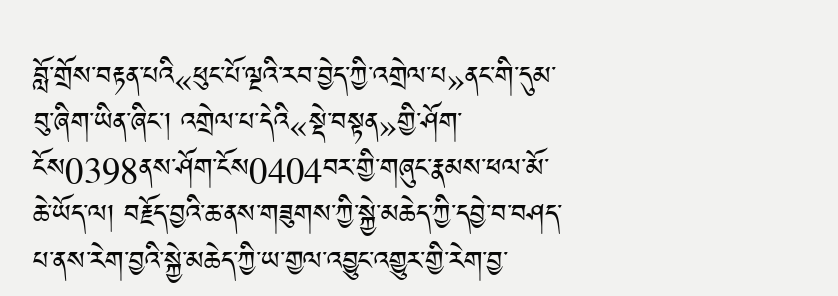བློ་གྲོས་བརྟན་པའི«ཕུང་པོ་ལྔའི་རབ་བྱེད་ཀྱི་འགྲེལ་པ»ནང་གི་དུམ་བུ་ཞིག་ཡིན་ཞིང་། འགྲེལ་པ་དེའི«སྡེ་བསྟན»གྱི་ཤོག་ངོས0398ནས་ཤོག་ངོས0404བར་གྱི་གཞུང་རྣམས་ཕལ་མོ་ཆེ་ཡོད་ལ། བརྗོད་བྱའི་ཆ་ནས་གཟུགས་ཀྱི་སྐྱེ་མཆེད་ཀྱི་དབྱེ་བ་བཤད་པ་ནས་རེག་བྱའི་སྐྱེ་མཆེད་ཀྱི་ཡ་གྱལ་འབྱུང་འགྱུར་གྱི་རེག་བྱ་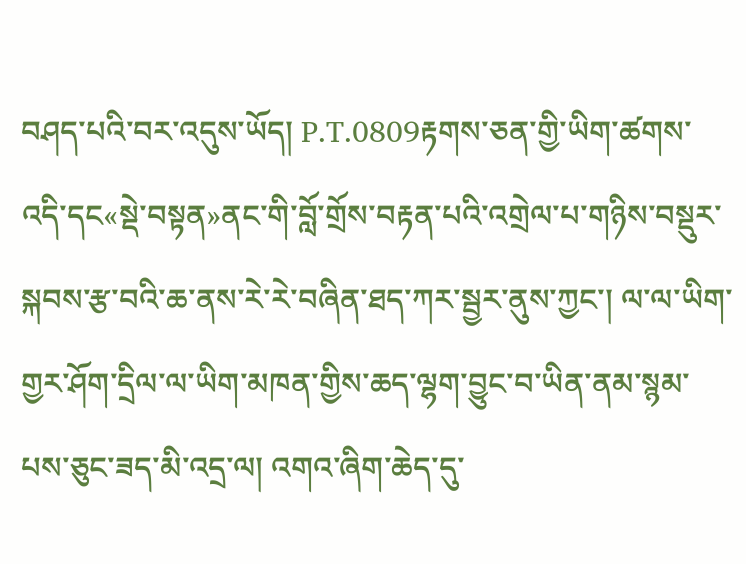བཤད་པའི་བར་འདུས་ཡོད། P.T.0809རྟགས་ཅན་གྱི་ཡིག་ཚགས་འདི་དང«སྡེ་བསྟན»ནང་གི་བློ་གྲོས་བརྟན་པའི་འགྲེལ་པ་གཉིས་བསྡུར་སྐབས་རྩ་བའི་ཆ་ནས་རེ་རེ་བཞིན་ཐད་ཀར་སྦྱར་ནུས་ཀྱང་། ལ་ལ་ཡིག་གྱར་ཤོག་དྲིལ་ལ་ཡིག་མཁན་གྱིས་ཆད་ལྷག་བྱུང་བ་ཡིན་ནམ་སྙམ་པས་ཅུང་ཟད་མི་འདྲ་ལ། འགའ་ཞིག་ཆེད་དུ་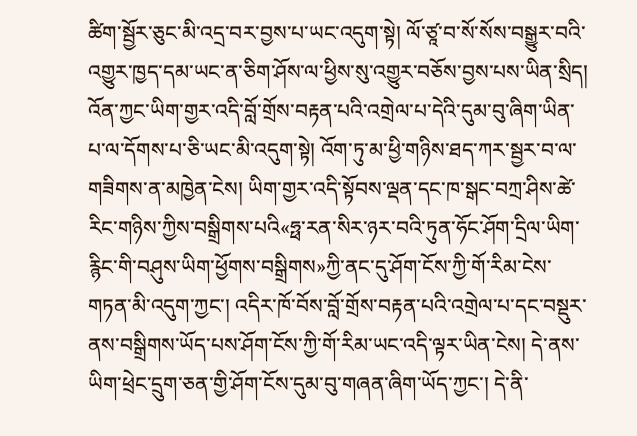ཚིག་སྦྱོར་ཅུང་མི་འདྲ་བར་བྱས་པ་ཡང་འདུག་སྟེ། ལོ་ཙཱ་བ་སོ་སོས་བསྒྱུར་བའི་འགྱུར་ཁྱད་དམ་ཡང་ན་ཅིག་ཤོས་ལ་ཕྱིས་སུ་འགྱུར་བཅོས་བྱས་པས་ཡིན་སྲིད། འོན་ཀྱང་ཡིག་གྱར་འདི་བློ་གྲོས་བརྟན་པའི་འགྲེལ་པ་དེའི་དུམ་བུ་ཞིག་ཡིན་པ་ལ་དོགས་པ་ཅི་ཡང་མི་འདུག་སྟེ། འོག་ཏུ་མ་ཕྱི་གཉིས་ཐད་ཀར་སྦྱར་བ་ལ་གཟིགས་ན་མཁྱེན་ངེས། ཡིག་གྱར་འདི་སྟོབས་ལྡན་དང་ཁ་སྒང་བཀྲ་ཤིས་ཚེ་རིང་གཉིས་ཀྱིས་བསྒྲིགས་པའི«ཧྥ་རན་སིར་ཉར་བའི་ཏུན་ཧོང་ཤོག་དྲིལ་ཡིག་རྙིང་གི་བཤུས་ཡིག་ཕྱོགས་བསྒྲིགས»ཀྱི་ནང་དུ་ཤོག་ངོས་ཀྱི་གོ་རིམ་ངེས་གཏན་མི་འདུག་ཀྱང་། འདིར་ཁོ་བོས་བློ་གྲོས་བརྟན་པའི་འགྲེལ་པ་དང་བསྡུར་ནས་བསྒྲིགས་ཡོད་པས་ཤོག་ངོས་ཀྱི་གོ་རིམ་ཡང་འདི་ལྟར་ཡིན་ངེས། དེ་ནས་ཡིག་ཕྲེང་དྲུག་ཅན་གྱི་ཤོག་ངོས་དུམ་བུ་གཞན་ཞིག་ཡོད་ཀྱང་། དེ་ནི་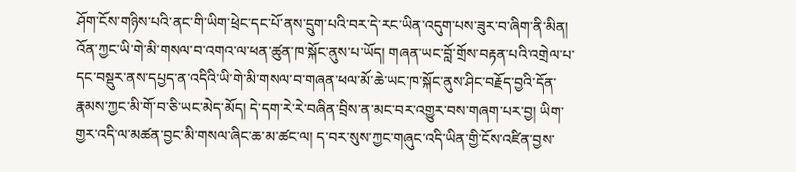ཤོག་ངོས་གཉིས་པའི་ནང་གི་ཡིག་ཕྲེང་དང་པོ་ནས་དྲུག་པའི་བར་དེ་རང་ཡིན་འདུག་པས་ཟུར་བ་ཞིག་ནི་མིན། འོན་ཀྱང་ཡི་གེ་མི་གསལ་བ་འགའ་ལ་ཕན་ཚུན་ཁ་སྐོང་ནུས་པ་ཡོད། གཞན་ཡང་བློ་གྲོས་བརྟན་པའི་འགྲེལ་པ་དང་བསྡུར་ནས་དཔྱད་ན་འདིའི་ཡི་གེ་མི་གསལ་བ་གཞན་ཕལ་མོ་ཆེ་ཡང་ཁ་སྐོང་ནུས་ཤིང་བརྗོད་བྱའི་དོན་རྣམས་ཀྱང་མི་གོ་བ་ཅི་ཡང་མེད་མོད། དེ་དག་རེ་རེ་བཞིན་བྲིས་ན་མང་བར་འགྱུར་བས་གཞག་པར་བྱ། ཡིག་གྱར་འདི་ལ་མཚན་བྱང་མི་གསལ་ཞིང་ཆ་མ་ཚང་ལ། ད་བར་སུས་ཀྱང་གཞུང་འདི་ཡིན་གྱི་ངོས་འཛིན་བྱས་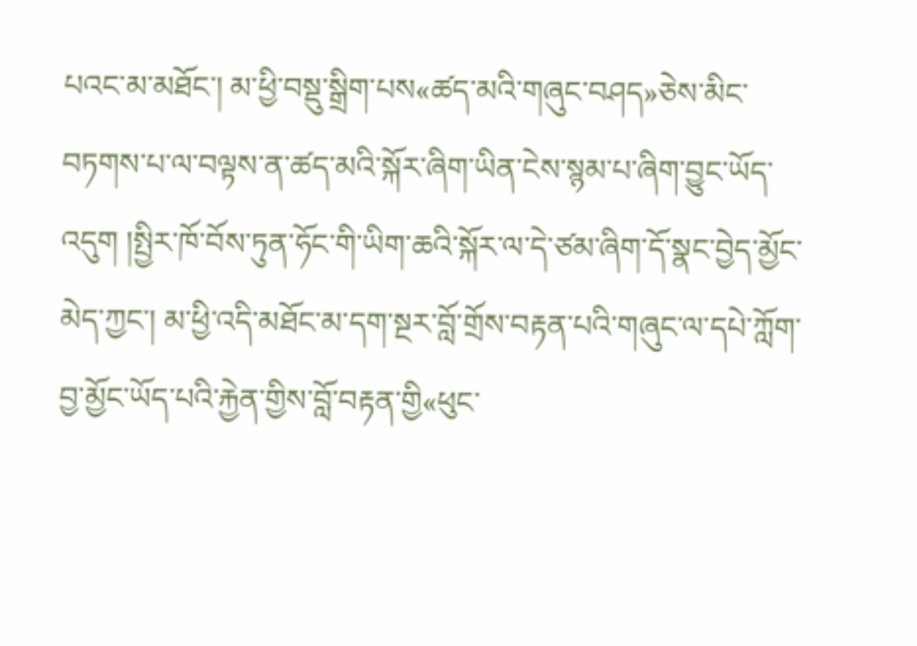པའང་མ་མཐོང་། མ་ཕྱི་བསྡུ་སྒྲིག་པས«ཚད་མའི་གཞུང་བཤད»ཅེས་མིང་བཏགས་པ་ལ་བལྟས་ན་ཚད་མའི་སྐོར་ཞིག་ཡིན་ངེས་སྙམ་པ་ཞིག་བྱུང་ཡོད་འདུག །སྤྱིར་ཁོ་བོས་ཏུན་ཧོང་གི་ཡིག་ཆའི་སྐོར་ལ་དེ་ཙམ་ཞིག་དོ་སྣང་བྱེད་མྱོང་མེད་ཀྱང་། མ་ཕྱི་འདི་མཐོང་མ་དག་སྔར་བློ་གྲོས་བརྟན་པའི་གཞུང་ལ་དཔེ་ཀློག་བྱ་མྱོང་ཡོད་པའི་རྐྱེན་གྱིས་བློ་བརྟན་གྱི«ཕུང་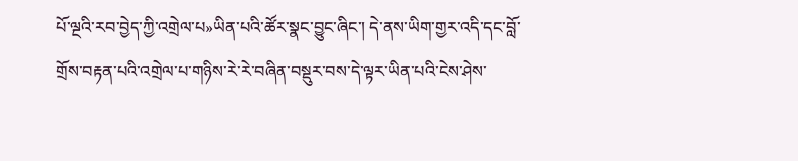པོ་ལྔའི་རབ་བྱེད་ཀྱི་འགྲེལ་པ»ཡིན་པའི་ཚོར་སྣང་བྱུང་ཞིང་། དེ་ནས་ཡིག་གྱར་འདི་དང་བློ་གྲོས་བརྟན་པའི་འགྲེལ་པ་གཉིས་རེ་རེ་བཞིན་བསྡུར་བས་དེ་ལྟར་ཡིན་པའི་ངེས་ཤེས་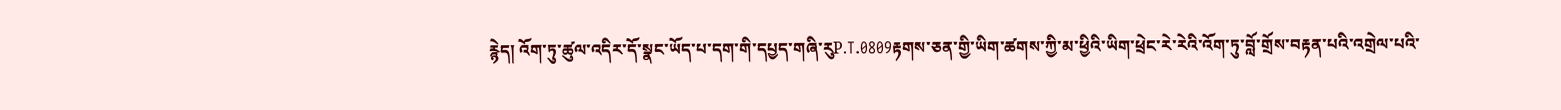རྙེད། འོག་ཏུ་ཚུལ་འདིར་དོ་སྣང་ཡོད་པ་དག་གི་དཔྱད་གཞི་རུP.T.0809རྟགས་ཅན་གྱི་ཡིག་ཚགས་ཀྱི་མ་ཕྱིའི་ཡིག་ཕྲེང་རེ་རེའི་འོག་ཏུ་བློ་གྲོས་བརྟན་པའི་འགྲེལ་པའི་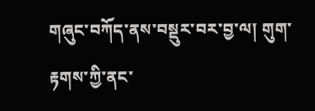གཞུང་བཀོད་ནས་བསྡུར་བར་བྱ་ལ། གུག་རྟགས་ཀྱི་ནང་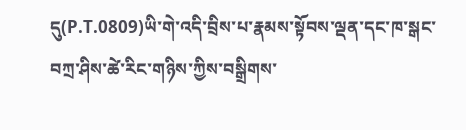དུ(P.T.0809)ཡི་གེ་འདི་བྲིས་པ་རྣམས་སྟོབས་ལྡན་དང་ཁ་སྒང་བཀྲ་ཤིས་ཚེ་རིང་གཉིས་ཀྱིས་བསྒྲིགས་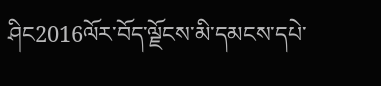ཤིང2016ལོར་བོད་ལྗོངས་མི་དམངས་དཔེ་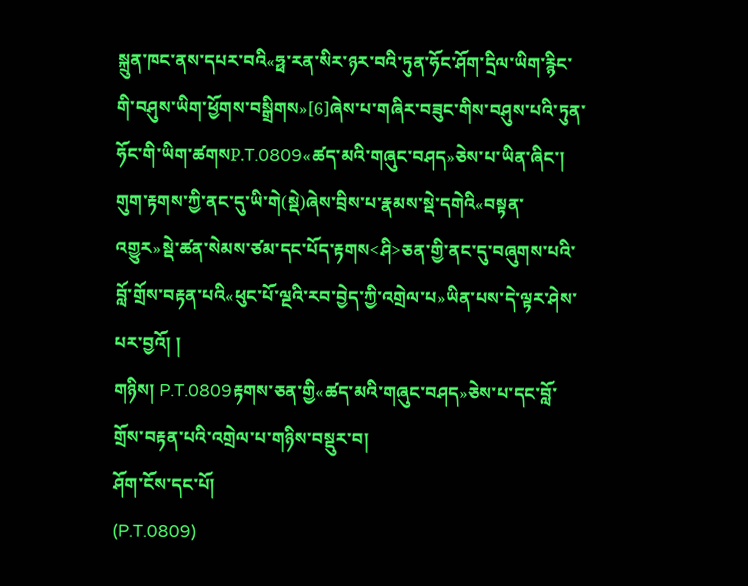སྐྲུན་ཁང་ནས་དཔར་བའི«ཧྥ་རན་སིར་ཉར་བའི་ཏུན་ཧོང་ཤོག་དྲིལ་ཡིག་རྙིང་གི་བཤུས་ཡིག་ཕྱོགས་བསྒྲིགས»[6]ཞེས་པ་གཞིར་བཟུང་གིས་བཤུས་པའི་ཏུན་ཧོང་གི་ཡིག་ཚགསP.T.0809«ཚད་མའི་གཞུང་བཤད»ཅེས་པ་ཡིན་ཞིང་། གུག་རྟགས་ཀྱི་ནང་དུ་ཡི་གེ(སྡེ)ཞེས་བྲིས་པ་རྣམས་སྡེ་དགེའི«བསྟན་འགྱུར»སྡེ་ཚན་སེམས་ཙམ་དང་པོད་རྟགས<ཤི>ཅན་གྱི་ནང་དུ་བཞུགས་པའི་བློ་གྲོས་བརྟན་པའི«ཕུང་པོ་ལྔའི་རབ་བྱེད་ཀྱི་འགྲེལ་པ»ཡིན་པས་དེ་ལྟར་ཤེས་པར་བྱའོ། །
གཉིས། P.T.0809རྟགས་ཅན་གྱི«ཚད་མའི་གཞུང་བཤད»ཅེས་པ་དང་བློ་གྲོས་བརྟན་པའི་འགྲེལ་པ་གཉིས་བསྡུར་བ།
ཤོག་ངོས་དང་པོ།
(P.T.0809)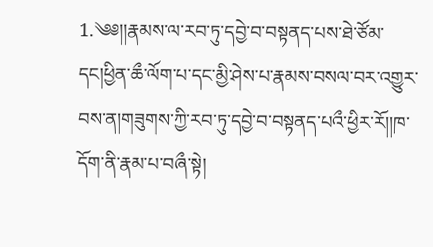1.༄༅།།རྣམས་ལ་རབ་ཏུ་དབྱེ་བ་བསྟནད་པས་ཐེ་ཙོམ་དང།ཕྱིན་ཆྀ་ལོག་པ་དང་མྱི་ཤེས་པ་རྣམས་བསལ་བར་འགྱུར་བས་ན།གཟུགས་ཀྱི་རབ་ཏུ་དབྱེ་བ་བསྟནད་པའྀ་ཕྱིར་རོ།།ཁ་དོག་ནི་རྣམ་པ་བཞྀ་སྟེ།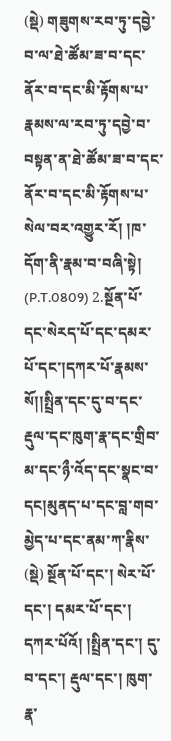(སྡེ) གཟུགས་རབ་ཏུ་དབྱེ་བ་ལ་ཐེ་ཚོམ་ཟ་བ་དང་ནོར་བ་དང་མི་རྟོགས་པ་རྣམས་ལ་རབ་ཏུ་དབྱེ་བ་བསྟན་ན་ཐེ་ཚོམ་ཟ་བ་དང་ནོར་བ་དང་མི་རྟོགས་པ་སེལ་བར་འགྱུར་རོ། །ཁ་དོག་ནི་རྣམ་བ་བཞི་སྟེ།
(P.T.0809) 2.སྔོན་པོ་དང་སེརད་པོ་དང་དམར་པོ་དང་།དཀར་པོ་རྣམས་སོ།།སྤྲིན་དང་དུ་བ་དང་རྡུལ་དང་ཁུག་རྣ་དང་གྲིབ་མ་དང་ཉྀ་འོད་དང་སྣང་བ་དང།མུནད་པ་དང་བླ་གབ་མྱེད་པ་དང་ནམ་ཀ་རྣིས་
(སྡེ) སྔོན་པོ་དང་། སེར་པོ་དང་། དམར་པོ་དང་། དཀར་པོའོ། །སྤྲིན་དང་། དུ་བ་དང་། རྡུལ་དང་། ཁུག་རྣ་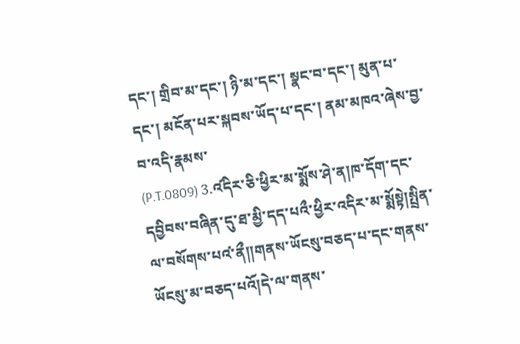དང་། གྲིབ་མ་དང་། ཉི་མ་དང་། སྣང་བ་དང་། མུན་པ་དང་། མངོན་པར་སྐབས་ཡོད་པ་དང་། ནམ་མཁའ་ཞེས་བྱ་བ་འདི་རྣམས་
(P.T.0809) 3.འ༹དིར་ཅི་ཕྱིར་མ་སྨོས་ཤེ་ན།ཁ་དོག་དང་དབྱིབས་བཞིན་དུ་ཐ་མྱི་དད་པའྀ་ཕྱིར་འདིར་མ་སྨོསྟེ།སྤྲིན་ལ་བསོགས་པའ༹་ནྀ།།གནས་ཡོངསུ་བཅད་པ་དང་གནས་ཡོངསུ་མ་བཅད་པའོ།དེ་ལ་གནས་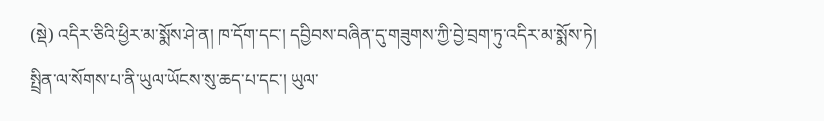(སྡེ) འདིར་ཅིའི་ཕྱིར་མ་སྨོས་ཤེ་ན། ཁ་དོག་དང་། དབྱིབས་བཞིན་དུ་གཟུགས་ཀྱི་བྱེ་བྲག་ཏུ་འདིར་མ་སྨོས་ཏེ། སྤྲིན་ལ་སོགས་པ་ནི་ཡུལ་ཡོངས་སུ་ཆད་པ་དང་། ཡུལ་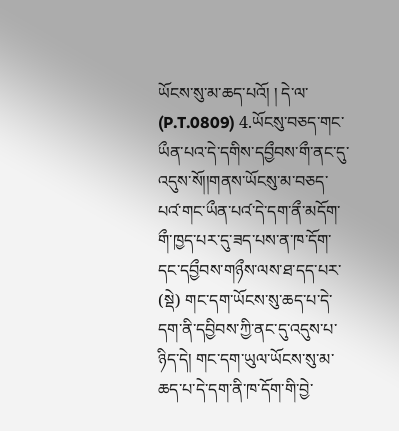ཡོངས་སུ་མ་ཆད་པའོ། ། དེ་ལ་
(P.T.0809) 4.ཡོངསུ་བཅད་གང་ཡྀན་པའ་དེ་དགིས་དབྱྀབས་གྀ་ནང་དུ་འདུས་སོ།།གནས་ཡོངསུ་མ་བཅད་པའ༹་གང་ཡྀན་པའ༹་དེ་དག་ནྀ་མདོག་གྀ་ཁྱད་པར་དུ་ཟད་པས་ན་ཁ་དོག་དང་དབྱྀབས་གཉྀས་ལས་ཐ་དད་པར་
(སྡེ) གང་དག་ཡོངས་སུ་ཆད་པ་དེ་དག་ནི་དབྱིབས་ཀྱི་ནང་དུ་འདུས་པ་ཉིད་དེ། གང་དག་ཡུལ་ཡོངས་སུ་མ་ཆད་པ་དེ་དག་ནི་ཁ་དོག་གི་བྱེ་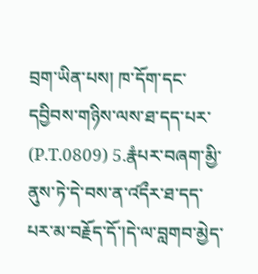བྲག་ཡིན་པས། ཁ་དོག་དང་དབྱིབས་གཉིས་ལས་ཐ་དད་པར་
(P.T.0809) 5.རྣཾཔར་བཞག་མྱི་ནུས་ཏེ་དེ་བས་ན་འ༹དྀར་ཐ་དད་པར་མ་བརྗོད་དོ་།དེ་ལ་བླགབ་མྱེད་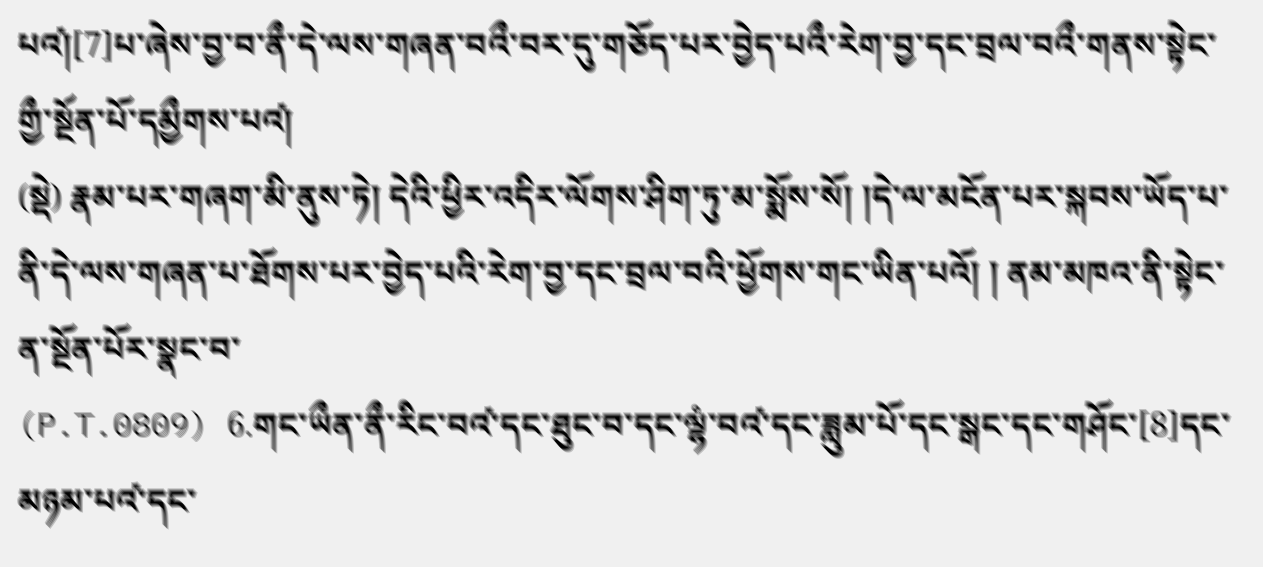པའ༹།[7]པ་ཞེས་བྱ་བ་ནྀ་དེ་ལས་གཞན་བའྀ་བར་དུ་གཅོད་པར་བྱེད་པའྀ་རེག་བྱ་དང་བྲལ་བའྀ་གནས་སྟེང་གྱྀ་སྔོན་པོ་དམྱྀགས་པའ༹།
(སྡེ) རྣམ་པར་གཞག་མི་ནུས་ཏེ། དེའི་ཕྱིར་འདིར་ལོགས་ཤིག་ཏུ་མ་སྨོས་སོ། །དེ་ལ་མངོན་པར་སྐབས་ཡོད་པ་ནི་དེ་ལས་གཞན་པ་ཐོགས་པར་བྱེད་པའི་རེག་བྱ་དང་བྲལ་བའི་ཕྱོགས་གང་ཡིན་པའོ། ། ནམ་མཁའ་ནི་སྟེང་ན་སྔོན་པོར་སྣང་བ་
(P.T.0809) 6.གང་ཡྀན་ནྀ་རིང་བའ༹་དང་ཐུང་བ་དང་ལྷཾ་བའ༹་དང་ཟླུམ་པོ་དང་སྒང་དང་གཤོང་[8]དང་མཉམ་པའ༹་དང་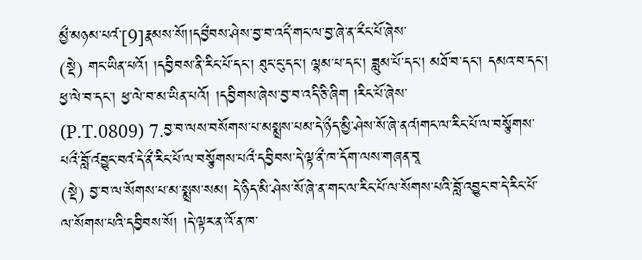མྱྀ་མཉམ་པའ༹་[9]རྣམས་སོ།།དབྱྀབས་ཤེས་བྱ་བ་འདྀ་གང་ལ་བྱ་ཞེ་ན་རྀང་པོ་ཞེས་
(སྡེ) གང་ཡིན་པའོ། །དབྱིབས་ནི་རིང་པོ་དང་། ཐུང་ངུ་དང་། ལྷམ་པ་དང་། ཟླུམ་པོ་དང་། མཐོ་བ་དང་། དམའ་བ་དང་། ཕྱ་ལེ་བ་དང་། ཕྱ་ལེ་བ་མ་ཡིན་པའོ། །དབྱིགས་ཞེས་བྱ་བ་འདི་ཅི་ཞིག །རིང་པོ་ཞེས་
(P.T.0809) 7.བྱ་བ་ལས་བསོགས་པ་མསྨྲས་པམ་དེ་ཉྀད་མྱི་ཤེས་སོ་ཞེ་ནའ༹།གང་ལ་རིང་པོ་ལ་བསྩོགས་པའྀ་བློ་འ༹བྱུང་བའ༹་དེ་ནྀ་རིང་པོ་ལ་བསྩོགས་པའྀ་དབྱིབས་དེ་ལྟ་ནྀ་ཁ་དོག་ལས་གཞན་བཱ
(སྡེ) བྱ་བ་ལ་སོགས་པ་མ་སྨྲས་སམ། དེ་ཉིད་མི་ཤེས་སོ་ཞེ་ན་གང་ལ་རིང་པོ་ལ་སོགས་པའི་བློ་འབྱུང་བ་དེ་རིང་པོ་ལ་སོགས་པའི་དབྱིབས་སོ། །དེ་ལྟར་ན་འོ་ན་ཁ་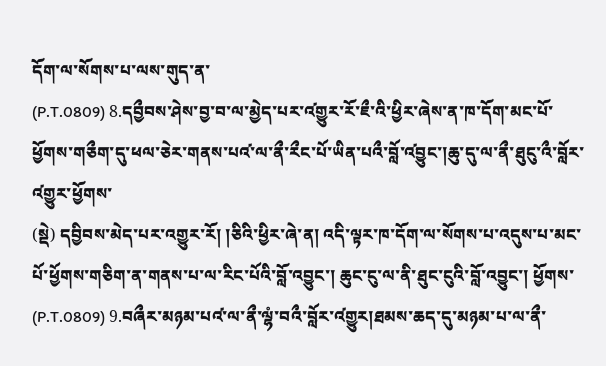དོག་ལ་སོགས་པ་ལས་གུད་ན་
(P.T.0809) 8.དབྱྀབས་ཤེས་བྱ་བ་ལ་མྱེད་པར་འ༹གྱུར་རོ་ཇྀ་འི་ཕྱིར་ཞེས་ན་ཁ་དོག་མང་པོ་ཕྱོགས་གཅྀག་དུ་ཕལ་ཅེར་གནས་པའ༹་ལ་ནྀ་རྀང་པོ་ཡིན་པའྀ་བློ་འ༹བྱུང་།ཆུ་དུ་ལ་ནྀ་ཐུངུ་འྀ་བློར་འ༹གྱུར་ཕྱོགས་
(སྡེ) དབྱིབས་མེད་པར་འགྱུར་རོ། །ཅིའི་ཕྱིར་ཞེ་ན། འདི་ལྟར་ཁ་དོག་ལ་སོགས་པ་འདུས་པ་མང་པོ་ཕྱོགས་གཅིག་ན་གནས་པ་ལ་རིང་པོའི་བློ་འབྱུང་། ཆུང་ངུ་ལ་ནི་ཐུང་ངུའི་བློ་འབྱུང་། ཕྱོགས་
(P.T.0809) 9.བཞྀར་མཉམ་པའ༹་ལ་ནྀ་ལྷཾ་བའྀ་བློར་འ༹གྱུར།ཐམས་ཆད་དུ་མཉམ་པ་ལ་ནྀ་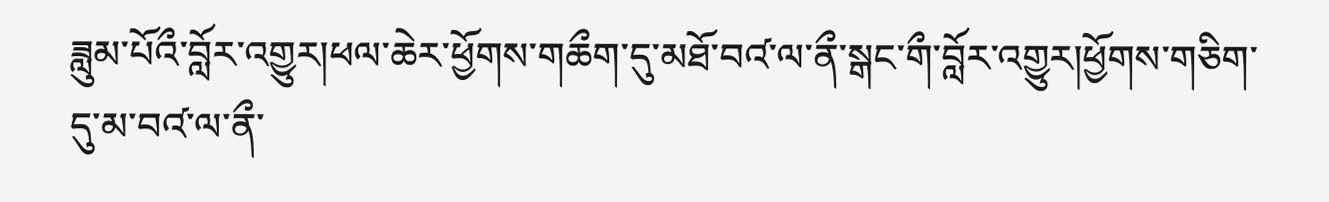ཟླུམ་པོའྀ་བློར་འགྱུར།ཕལ་ཆེར་ཕྱོགས་གཆྀག་དུ་མཐོ་བའ༹་ལ་ནྀ་སྒང་གྀ་བློར་འགྱུར།ཕྱོགས་གཅིག་དུ་མ་བའ༹་ལ་ནྀ་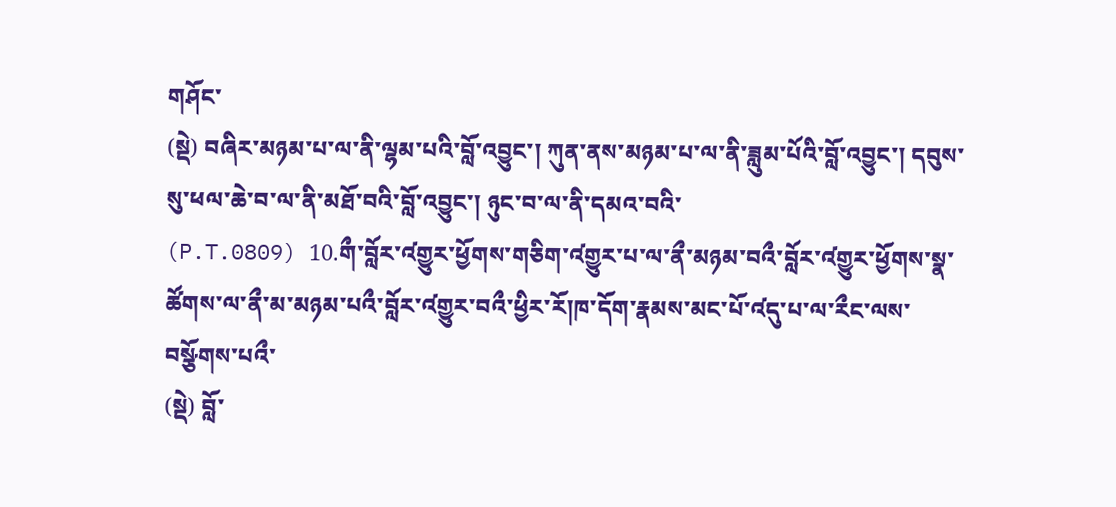གཤོང་
(སྡེ) བཞིར་མཉམ་པ་ལ་ནི་ལྷམ་པའི་བློ་འབྱུང་། ཀུན་ནས་མཉམ་པ་ལ་ནི་ཟླུམ་པོའི་བློ་འབྱུང་། དབུས་སུ་ཕལ་ཆེ་བ་ལ་ནི་མཐོ་བའི་བློ་འབྱུང་། ཉུང་བ་ལ་ནི་དམའ་བའི་
(P.T.0809) 10.གྀ་བློར་འ༹གྱུར་ཕྱོགས་གཅིག་འ༹གྱུར་པ་ལ་ནྀ་མཉམ་བའྀ་བློར་འ༹གྱུར་ཕྱོགས་སྣ་ཚོགས་ལ་ནྀ་མ་མཉམ་པའྀ་བློར་འ༹གྱུར་བའྀ་ཕྱིར་རོ།ཁ་དོག་རྣམས་མང་པོ་འ༹དུ་པ་ལ་རྀང་ལས་བསྩོགས་པའྀ་
(སྡེ) བློ་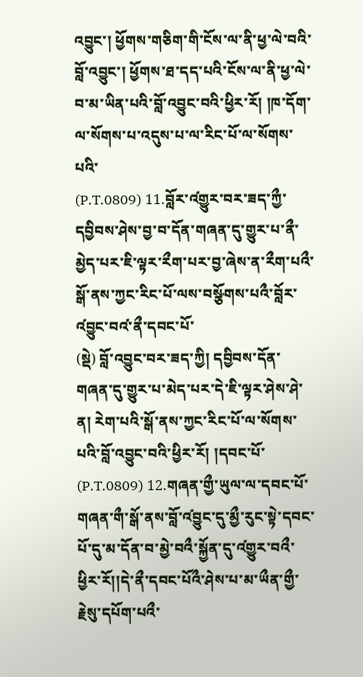འབྱུང་། ཕྱོགས་གཅིག་གི་ངོས་ལ་ནི་ཕྱ་ལེ་བའི་བློ་འབྱུང་། ཕྱོགས་ཐ་དད་པའི་ངོས་ལ་ནི་ཕྱ་ལེ་བ་མ་ཡིན་པའི་བློ་འབྱུང་བའི་ཕྱིར་རོ། །ཁ་དོག་ལ་སོགས་པ་འདུས་པ་ལ་རིང་པོ་ལ་སོགས་པའི་
(P.T.0809) 11.བློར་འ༹གྱུར་བར་ཟད་ཀྱྀ་དབྱིབས་ཤེས་བྱ་བ་དོན་གཞན་དུ་གྱུར་པ་ནྀ་མྱེད་པར་ཇི་ལྟར་རྀག་པར་བྱ་ཞེས་ན་རྀག་པའྀ་སྒོ་ནས་ཀྱང་རིང་པོ་ལས་བསྩོགས་པའྀ་བློར་འ༹བྱུང་བའ༹་ནྀ་དབང་པོ་
(སྡེ) བློ་འབྱུང་བར་ཟད་ཀྱི། དབྱིབས་དོན་གཞན་དུ་གྱུར་པ་མེད་པར་དེ་ཇི་ལྟར་ཤེས་ཤེ་ན། རེག་པའི་སྒོ་ནས་ཀྱང་རིང་པོ་ལ་སོགས་པའི་བློ་འབྱུང་བའི་ཕྱིར་རོ། །དབང་པོ་
(P.T.0809) 12.གཞན་གྱྀ་ཡུལ་ལ་དབང་པོ་གཞན་གྀ་སྒོ་ནས་བློ་འ༹བྱུང་དུ་མྱྀ་རུང་སྟེ་དབང་པོ་དུ་མ་དོན་བ་མྱེ་བའྀ་སྐྱོན་དུ་འ༹གྱུར་བའྀ་ཕྱིར་རོ།།དེ་ནྀ་དབང་པོའྀ་ཤེས་པ་མ་ཡྀན་གྱྀ་རྗེསུ་དཔོག་པའྀ་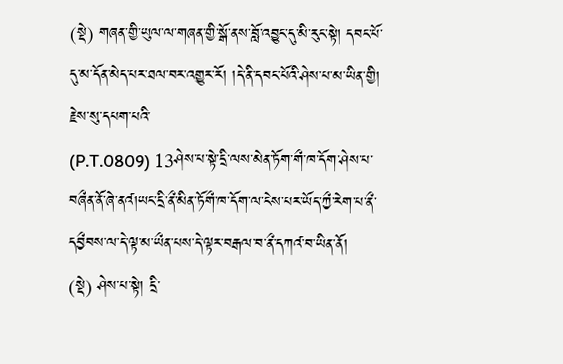(སྡེ) གཞན་གྱི་ཡུལ་ལ་གཞན་གྱི་སྒོ་ནས་བློ་འབྱུང་དུ་མི་རུང་སྟེ། དབང་པོ་དུ་མ་དོན་མེད་པར་ཐལ་བར་འགྱུར་རོ། །དེ་ནི་དབང་པོའི་ཤེས་པ་མ་ཡིན་གྱི། རྗེས་སུ་དཔག་པའི་
(P.T.0809) 13ཤེས་པ་སྟེ་དྲི་ལས་མེན་ཏོག་གྀ་ཁ་དོག་ཤེས་པ་བཞྀན་ནོ་ཞེ་ནའ༹།ཡང་དྲི་ནྀ་མིན་ཏོགྀ་ཁ་དོག་ལ་ངེས་པར་ཡོད་ཀྱྀ་རེག་པ་ནྀ་དབྱྀབས་ལ་དེ་ལྟ་མ་ཡྀན་པས་དེ་ལྟར་བརྒལ་བ་ནྀ་དཀའ༹་བ་ཡིན་ནོ།
(སྡེ) ཤེས་པ་སྟེ། དྲི་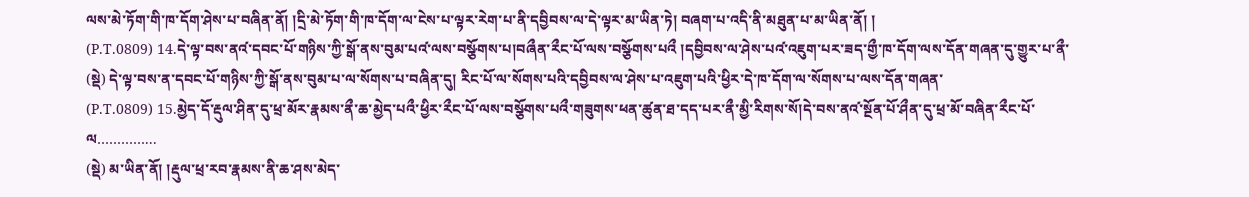ལས་མེ་ཏོག་གི་ཁ་དོག་ཤེས་པ་བཞིན་ནོ། །དྲི་མེ་ཏོག་གི་ཁ་དོག་ལ་ངེས་པ་ལྟར་རེག་པ་ནི་དབྱིབས་ལ་དེ་ལྟར་མ་ཡིན་ཏེ། བཞག་པ་འདི་ནི་མཐུན་པ་མ་ཡིན་ནོ། །
(P.T.0809) 14.དེ་ལྟ་བས་ནའ༹་དབང་པོ་གཉིས་ཀྱི་སྒོ་ནས་བུམ་པའ༹་ལས་བསྩོགས་པ།བཞྀན་རྀང་པོ་ལས་བསྩོགས་པའྀ །དབྱིབས་ལ་ཤེས་པའ༹་འཇུག་པར་ཟད་གྱྀ་ཁ་དོག་ལས་དོན་གཞན་དུ་གྱུར་པ་ནྀ་
(སྡེ) དེ་ལྟ་བས་ན་དབང་པོ་གཉིས་ཀྱི་སྒོ་ནས་བུམ་པ་ལ་སོགས་པ་བཞིན་དུ། རིང་པོ་ལ་སོགས་པའི་དབྱིབས་ལ་ཤེས་པ་འཇུག་པའི་ཕྱིར་དེ་ཁ་དོག་ལ་སོགས་པ་ལས་དོན་གཞན་
(P.T.0809) 15.མྱེད་དོ་རྡུལ་ཤིན་དུ་ཕྲ་མོར་རྣམས་ནྀ་ཆ་མྱེད་པའྀ་ཕྱིར་རྀང་པོ་ལས་བསྩོགས་པའྀ་གཟུགས་ཕན་ཚུན་ཐ་དད་པར་ནྀ་མྱི་རིགས་སོ།དེ་བས་ནའ༹་སྔོན་པོ་ཤྀན་དུ་ཕྲ་མོ་བཞིན་རྀང་པོ་ལ…………...
(སྡེ) མ་ཡིན་ནོ། །རྡུལ་ཕྲ་རབ་རྣམས་ནི་ཆ་ཤས་མེད་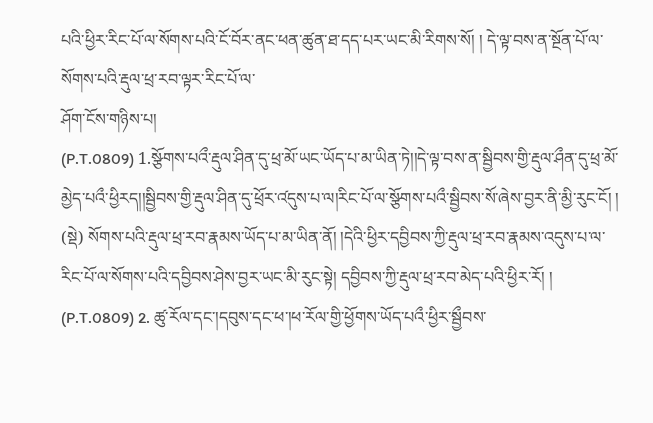པའི་ཕྱིར་རིང་པོ་ལ་སོགས་པའི་ངོ་བོར་ནང་ཕན་ཚུན་ཐ་དད་པར་ཡང་མི་རིགས་སོ། ། དེ་ལྟ་བས་ན་སྔོན་པོ་ལ་སོགས་པའི་རྡུལ་ཕྲ་རབ་ལྟར་རིང་པོ་ལ་
ཤོག་ངོས་གཉིས་པ།
(P.T.0809) 1.སྩོགས་པའྀ་རྡུལ་ཤིན་དུ་ཕྲ་མོ་ཡང་ཡོད་པ་མ་ཡིན་ཏེ།།དེ་ལྟ་བས་ན་སྦྱིབས་གྱི་རྡུལ་ཤྀན་དུ་ཕྲ་མོ་མྱེད་པའྀ་ཕྱིརད།།སྦྱིབས་གྱི་རྡུལ་ཤིན་དུ་ཕྲོར་འ༹དུས་པ་ལ།རིང་པོ་ལ་སྩོགས་པའྀ་སྦྱིབས་སོ་ཞེས་བྱར་ནི་མྱི་རུང་ངོ། །
(སྡེ) སོགས་པའི་རྡུལ་ཕྲ་རབ་རྣམས་ཡོད་པ་མ་ཡིན་ནོ། །དེའི་ཕྱིར་དབྱིབས་ཀྱི་རྡུལ་ཕྲ་རབ་རྣམས་འདུས་པ་ལ་རིང་པོ་ལ་སོགས་པའི་དབྱིབས་ཤེས་བྱར་ཡང་མི་རུང་སྟེ། དབྱིབས་ཀྱི་རྡུལ་ཕྲ་རབ་མེད་པའི་ཕྱིར་རོ། །
(P.T.0809) 2. ཚུ་རོལ་དང་།དབུས་དང་ཕ་།ཕ་རོལ་གྱི་ཕྱོགས་ཡོད་པའྀ་ཕྱིར་སྦྱྀབས་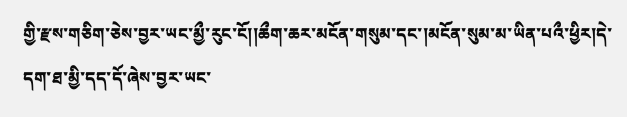གྱི་རྫས་གཅིག་ཅེས་བྱར་ཡང་མྱྀ་རུང་ངོ།།ཆྀག་ཆར་མངོན་གསུམ་དང་།མངོན་སུམ་མ་ཡིན་པའྀ་ཕྱིར།དེ་དག་ཐ་མྱི་དད་དོ་ཞེས་བྱར་ཡང་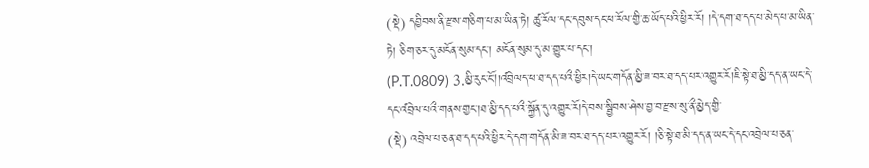(སྡེ) དབྱིབས་ནི་རྫས་གཅིག་པ་མ་ཡིན་ཏེ། ཚུ་རོལ་དང་དབུས་དང་ཕ་རོལ་གྱི་ཆ་ཡོད་པའི་ཕྱིར་རོ། །དེ་དག་ཐ་དད་པ་མེད་པ་མ་ཡིན་ཏེ། ཅིག་ཅར་དུ་མངོན་སུམ་དང་། མངོན་སུམ་དུ་མ་གྱུར་པ་དང་།
(P.T.0809) 3.མྱི་རུང་ངོ།།འ༹བྲེལད་ཕ་ཐ་དད་པའྀ་ཕྱིར།དེ་ཡང་གདོན་མྱི་ཟ་བར་ཐ་དད་པར་འགྱུར་རོ།ཇི་སྟེ་ཐ་མྱི་དད་ན་ཡང་དེ་དང་འ༹བྲེལ་པའྀ་གནས་གྱང་།ཐ་མྱི་དད་པའྀ་སྐྱོན་དུ་འགྱུར་རོ།དེ་བས་སྦྱིབས་ཤེས་བྱ་བ་རྫས་སུ་ནྀ་མྱེད་གྱི་
(སྡེ) འབྲེལ་པ་ཅན་ཐ་དད་པའི་ཕྱིར་དེ་དག་གདོན་མི་ཟ་བར་ཐ་དད་པར་འགྱུར་རོ། །ཅི་སྟེ་ཐ་མི་དད་ན་ཡང་དེ་དང་འབྲེལ་པ་ཅན་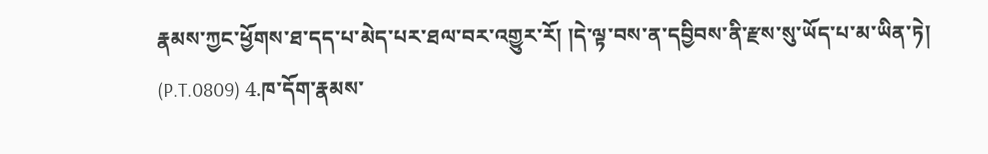རྣམས་ཀྱང་ཕྱོགས་ཐ་དད་པ་མེད་པར་ཐལ་བར་འགྱུར་རོ། །དེ་ལྟ་བས་ན་དབྱིབས་ནི་རྫས་སུ་ཡོད་པ་མ་ཡིན་ཏེ།
(P.T.0809) 4.ཁ་དོག་རྣམས་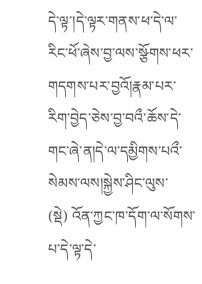དེ་ལྟ་།དེ་ལྟར་གནས་ཕ་དེ་ལ་རིང་ཕོ་ཞེས་བྱ་ལས་སྩོགས་ཕར་གདགས་པར་བྱའོ།རྣམ་པར་རིག་བྱེད་ཅེས་བྱ་བའྀ་ཆོས་དེ་གང་ཞེ་ན།དེ་ལ་དམྱིགས་པའྀ་སེམས་ལས།སྐྱེས་ཤིང་ལུས་
(སྡེ) འོན་ཀྱང་ཁ་དོག་ལ་སོགས་པ་དེ་ལྟ་དེ་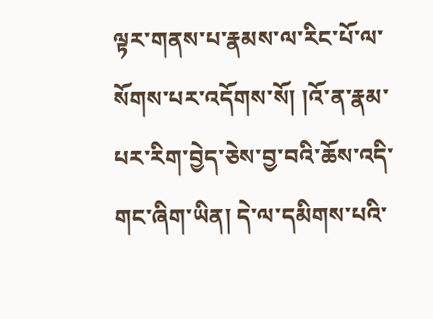ལྟར་གནས་པ་རྣམས་ལ་རིང་པོ་ལ་སོགས་པར་འདོགས་སོ། །འོ་ན་རྣམ་པར་རིག་བྱེད་ཅེས་བྱ་བའི་ཆོས་འདི་གང་ཞིག་ཡིན། དེ་ལ་དམིགས་པའི་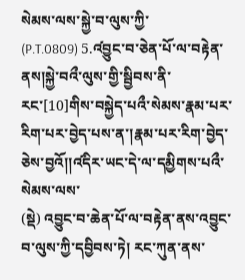སེམས་ལས་སྐྱེ་བ་ལུས་ཀྱི་
(P.T.0809) 5.འ༹བྱུང་བ་ཅེན་པོ་ལ་བརྟེན་ནས།སྐྱེ་བའྀ་ལུས་གྱི་སྦྱིབས་ནི་རང་[10]གིས་བསྐྱེད་པའྀ་སེམས་རྣམ་པར་རིག་པར་བྱེད་པས་ན་།རྣམ་པར་རིག་བྱེད་ཅེས་བྱའོ།།འ༹དིར་ཡང་དེ་ལ་དམྱིགས་པའྀ་སེམས་ལས་
(སྡེ) འབྱུང་བ་ཆེན་པོ་ལ་བརྟེན་ནས་འབྱུང་བ་ལུས་ཀྱི་དབྱིབས་ཏེ། རང་ཀུན་ནས་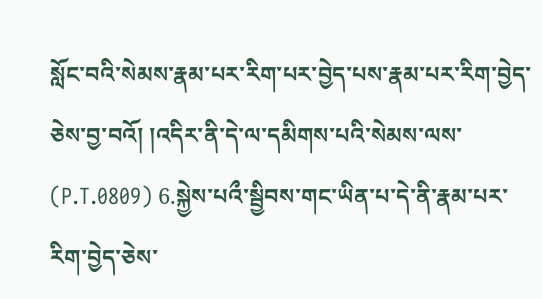སློང་བའི་སེམས་རྣམ་པར་རིག་པར་བྱེད་པས་རྣམ་པར་རིག་བྱེད་ཅེས་བྱ་བའོ། །འདིར་ནི་དེ་ལ་དམིགས་པའི་སེམས་ལས་
(P.T.0809) 6.སྐྱེས་པའྀ་སྦྱིབས་གང་ཡིན་པ་དེ་ནི་རྣམ་པར་རིག་བྱེད་ཅེས་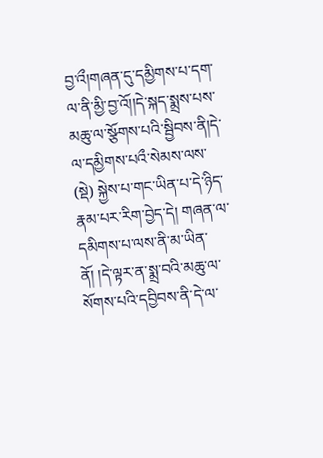བྱ་འྀ།གཞན་དུ་དམྱིགས་པ་དག་ལ་ནི་མྱི་བྱ་འོ།།དེ་སྐད་སྨྲས་པས་མཆུ་ལ་སྩོགས་པའི་སྦྱིབས་ནི།དེ་ལ་དམྱིགས་པའྀ་སེམས་ལས་
(སྡེ) སྐྱེས་པ་གང་ཡིན་པ་དེ་ཉིད་རྣམ་པར་རིག་བྱེད་དེ། གཞན་ལ་དམིགས་པ་ལས་ནི་མ་ཡིན་ནོ། །དེ་ལྟར་ན་སྨྲ་བའི་མཆུ་ལ་སོགས་པའི་དབྱིབས་ནི་དེ་ལ་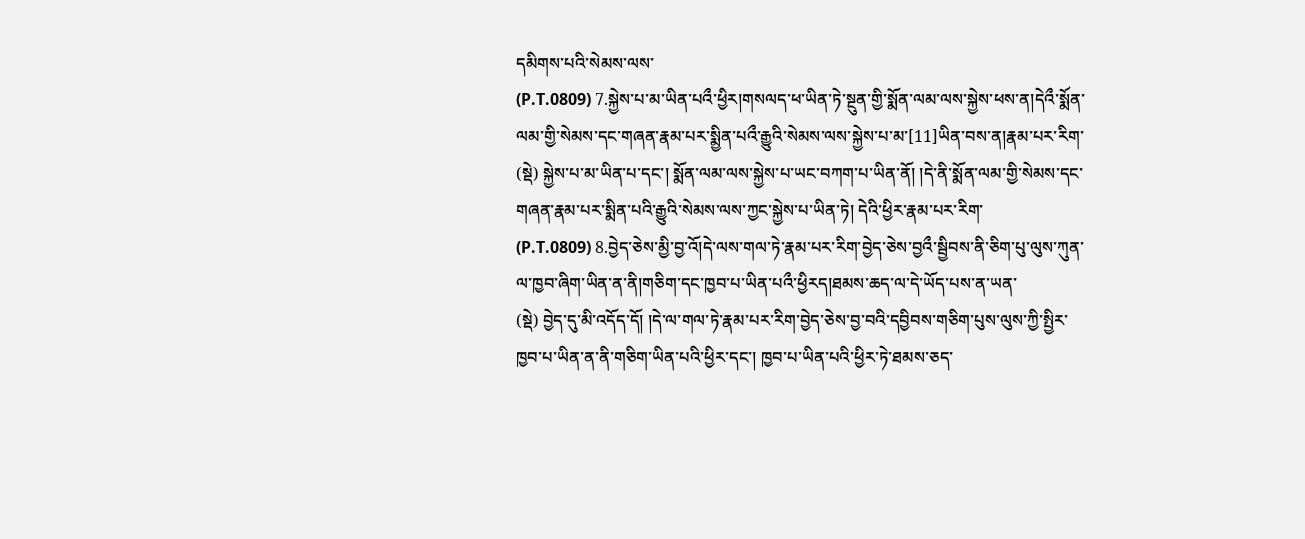དམིགས་པའི་སེམས་ལས་
(P.T.0809) 7.སྐྱེས་པ་མ་ཡིན་པའྀ་ཕྱིར།གསལད་ཕ་ཡིན་ཏེ་སྔུན་གྱི་སྨོན་ལམ་ལས་སྐྱེས་ཕས་ན།དེའྀ་སྨོན་ལམ་གྱི་སེམས་དང་གཞན་རྣམ་པར་སྨྱིན་པའྀ་རྒྱུའི་སེམས་ལས་སྐྱེས་པ་མ་[11]ཡིན་བས་ན།རྣམ་པར་རིག་
(སྡེ) སྐྱེས་པ་མ་ཡིན་པ་དང་། སྨོན་ལམ་ལས་སྐྱེས་པ་ཡང་བཀག་པ་ཡིན་ནོ། །དེ་ནི་སྨོན་ལམ་གྱི་སེམས་དང་གཞན་རྣམ་པར་སྨིན་པའི་རྒྱུའི་སེམས་ལས་ཀྱང་སྐྱེས་པ་ཡིན་ཏེ། དེའི་ཕྱིར་རྣམ་པར་རིག་
(P.T.0809) 8.བྱེད་ཅེས་མྱི་བྱ་འོ།དེ་ལས་གལ་ཏེ་རྣམ་པར་རིག་བྱེད་ཅེས་བྱའྀ་སྦྱིབས་ནི་ཅིག་པུ་ལུས་ཀུན་ལ་ཁྱབ་ཞིག་ཡིན་ན་ནི།གཅིག་དང་ཁྱབ་པ་ཡིན་པའྀ་ཕྱིརད།ཐམས་ཆད་ལ་དེ་ཡོད་པས་ན་ཡན་
(སྡེ) བྱེད་དུ་མི་འདོད་དོ། །དེ་ལ་གལ་ཏེ་རྣམ་པར་རིག་བྱེད་ཅེས་བྱ་བའི་དབྱིབས་གཅིག་པུས་ལུས་ཀྱི་སྤྱིར་ཁྱབ་པ་ཡིན་ན་ནི་གཅིག་ཡིན་པའི་ཕྱིར་དང་། ཁྱབ་པ་ཡིན་པའི་ཕྱིར་ཏེ་ཐམས་ཅད་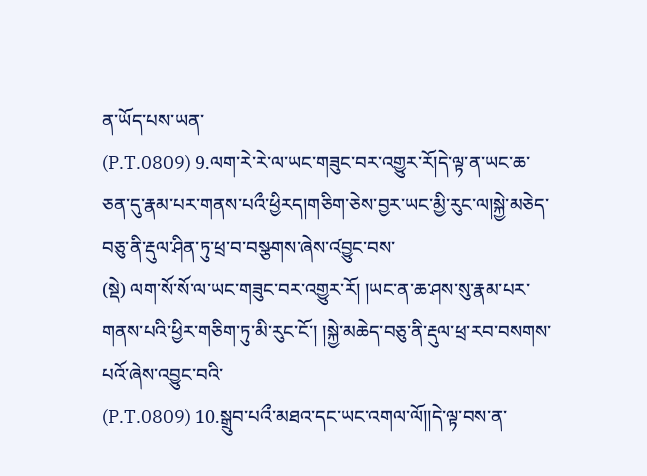ན་ཡོད་པས་ཡན་
(P.T.0809) 9.ལག་རེ་རེ་ལ་ཡང་གཟུང་བར་འགྱུར་རོ།དེ་ལྟ་ན་ཡང་ཆ་ཅན་དུ་རྣམ་པར་གནས་པའྀ་ཕྱིརད།གཅིག་ཅེས་བྱར་ཡང་མྱི་རུང་ལ།སྐྱེ་མཅེད་བཅུ་ནི་རྡུལ་ཤིན་ཏུ་ཕྲ་བ་བསྩགས་ཞེས་འ༹བྱུང་བས་
(སྡེ) ལག་སོ་སོ་ལ་ཡང་གཟུང་བར་འགྱུར་རོ། །ཡང་ན་ཆ་ཤས་སུ་རྣམ་པར་གནས་པའི་ཕྱིར་གཅིག་ཏུ་མི་རུང་ངོ་། །སྐྱེ་མཆེད་བཅུ་ནི་རྡུལ་ཕྲ་རབ་བསགས་པའོ་ཞེས་འབྱུང་བའི་
(P.T.0809) 10.སྒྲུབ་པའྀ་མཐའ་དང་ཡང་འགལ་ལོ།།དེ་ལྟ་བས་ན་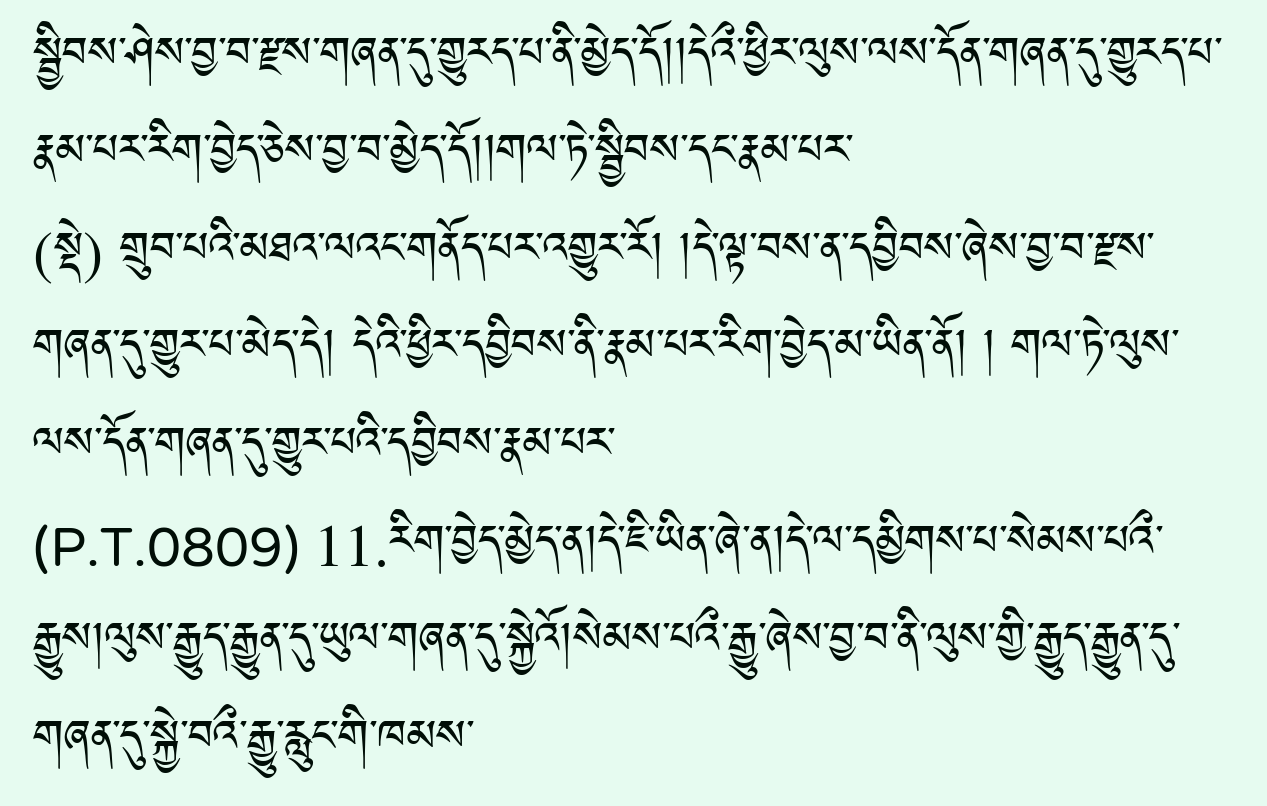སྦྱིབས་ཤེས་བྱ་བ་རྫས་གཞན་དུ་གྱུརད་པ་ནི་མྱེད་དོ།།དེའྀ་ཕྱིར་ལུས་ལས་དོན་གཞན་དུ་གྱུརད་པ་རྣམ་པར་རིག་བྱེད་ཅེས་བྱ་བ་མྱེད་དོ།།གལ་ཏེ་སྦྱིབས་དང་རྣམ་པར་
(སྡེ) གྲུབ་པའི་མཐའ་ལའང་གནོད་པར་འགྱུར་རོ། །དེ་ལྟ་བས་ན་དབྱིབས་ཞེས་བྱ་བ་རྫས་གཞན་དུ་གྱུར་པ་མེད་དེ། དེའི་ཕྱིར་དབྱིབས་ནི་རྣམ་པར་རིག་བྱེད་མ་ཡིན་ནོ། ། གལ་ཏེ་ལུས་ལས་དོན་གཞན་དུ་གྱུར་པའི་དབྱིབས་རྣམ་པར་
(P.T.0809) 11.རིག་བྱེད་མྱེད་ན།དེ་ཇི་ཡིན་ཞེ་ན།དེ་ལ་དམྱིགས་པ་སེམས་པའྀ་རྒྱུས།ལུས་རྒྱུད་རྒྱུན་དུ་ཡུལ་གཞན་དུ་སྐྱེའོ།སེམས་པའྀ་རྒྱུ་ཞེས་བྱ་བ་ནི་ལུས་གྱི་རྒྱུད་རྒྱུན་དུ་གཞན་དུ་སྐྱེ་བའྀ་རྒྱུ་རླུང་གི་ཁམས་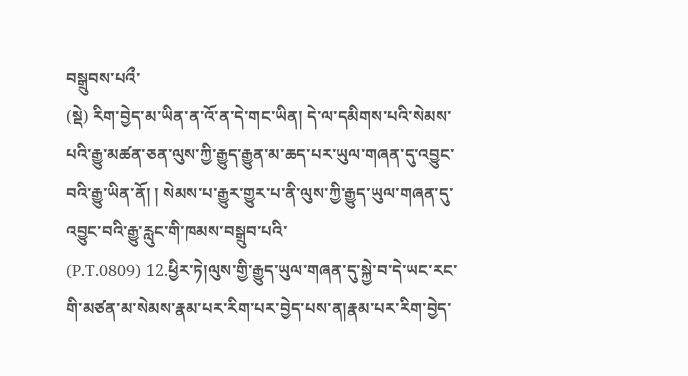བསྒྲུབས་པའྀ་
(སྡེ) རིག་བྱེད་མ་ཡིན་ན་འོ་ན་དེ་གང་ཡིན། དེ་ལ་དམིགས་པའི་སེམས་པའི་རྒྱུ་མཚན་ཅན་ལུས་ཀྱི་རྒྱུད་རྒྱུན་མ་ཆད་པར་ཡུལ་གཞན་དུ་འབྱུང་བའི་རྒྱུ་ཡིན་ནོ། ། སེམས་པ་རྒྱུར་གྱུར་པ་ནི་ལུས་ཀྱི་རྒྱུད་ཡུལ་གཞན་དུ་འབྱུང་བའི་རྒྱུ་རླུང་གི་ཁམས་བསྒྲུབ་པའི་
(P.T.0809) 12.ཕྱིར་ཏེ།ལུས་གྱི་རྒྱུད་ཡུལ་གཞན་དུ་སྐྱེ་བ་དེ་ཡང་རང་གི་མཙན་མ་སེམས་རྣམ་པར་རིག་པར་བྱེད་པས་ན།རྣམ་པར་རིག་བྱེད་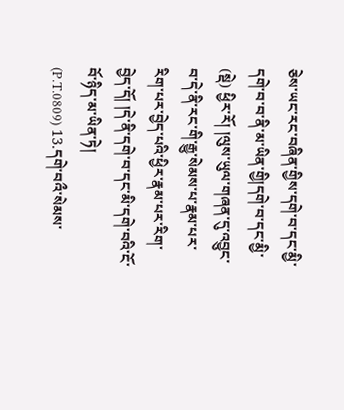ཅེས་ཡང་རང་བཞིན་གྱིས་དགེ་བ་དང་མྱི་དགེ་བ་བ་ནི་མ་ཡིན་གྱི།དགེ་བ་དང་མྱི་
(སྡེ) ཕྱིར་རོ། །ལུས་ཡུལ་གཞན་དུ་འབྱུང་བ་དེ་ནི་རང་གི་རྒྱུ་སེམས་པ་རྣམ་པར་རིག་པར་བྱེད་པའི་ཕྱིར་རྣམ་པར་རིག་བྱེད་དོ། །དེ་ནི་དགེ་བ་དང་མི་དགེ་བའི་ངོ་བོ་ཉིད་མ་ཡིན་ཏེ།
(P.T.0809) 13.དགེ་བའྀ་སེམས་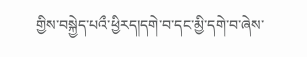གྱིས་བསྐྱེད་པའྀ་ཕྱིརད།དགེ་བ་དང་མྱི་དགེ་བ་ཞེས་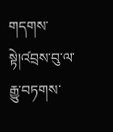གདགས་སྟེ།འ༹བྲས་བུ་ལ་རྒྱུ་བཏགས་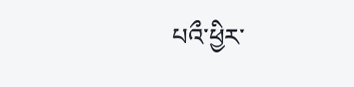པའྀ་ཕྱིར་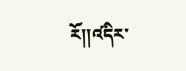རོ།།འ༹དིར་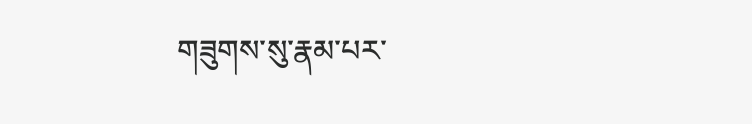གཟུགས་སུ་རྣམ་པར་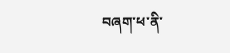བཞག་ཕ་ནི་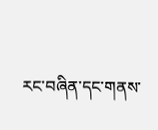རང་བཞིན་དང་གནས་